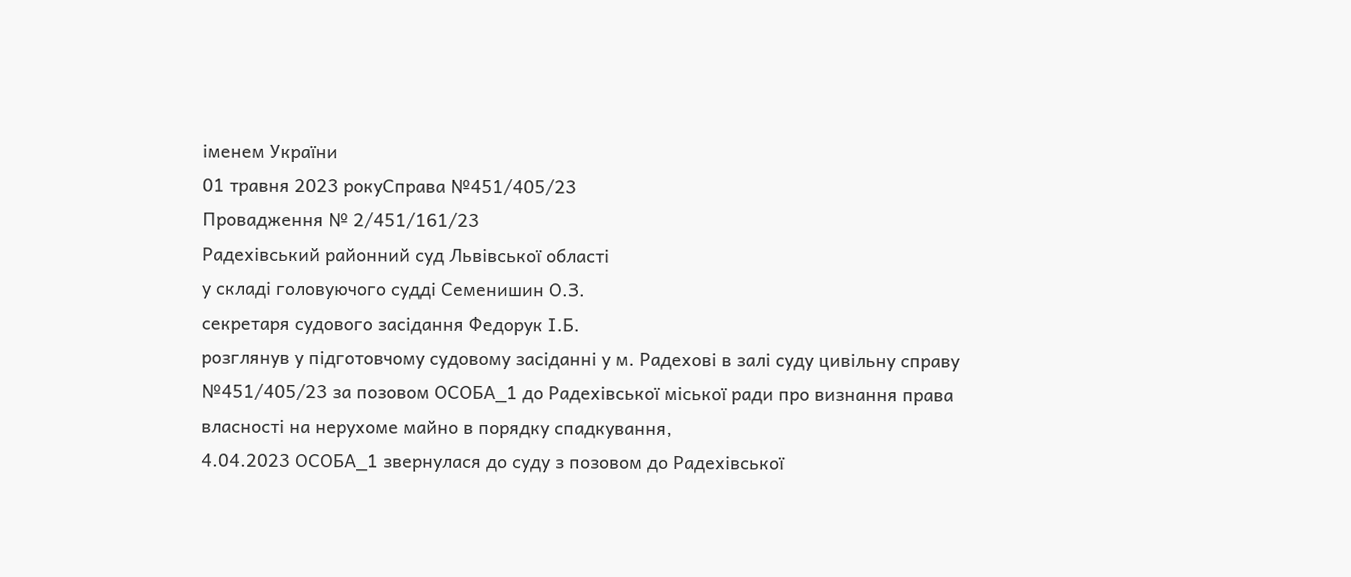іменем України
01 травня 2023 рокуСправа №451/405/23
Провадження № 2/451/161/23
Радехівський районний суд Львівської області
у складі головуючого судді Семенишин О.З.
секретаря судового засідання Федорук І.Б.
розглянув у підготовчому судовому засіданні у м. Радехові в залі суду цивільну справу №451/405/23 за позовом ОСОБА_1 до Радехівської міської ради про визнання права власності на нерухоме майно в порядку спадкування,
4.04.2023 ОСОБА_1 звернулася до суду з позовом до Радехівської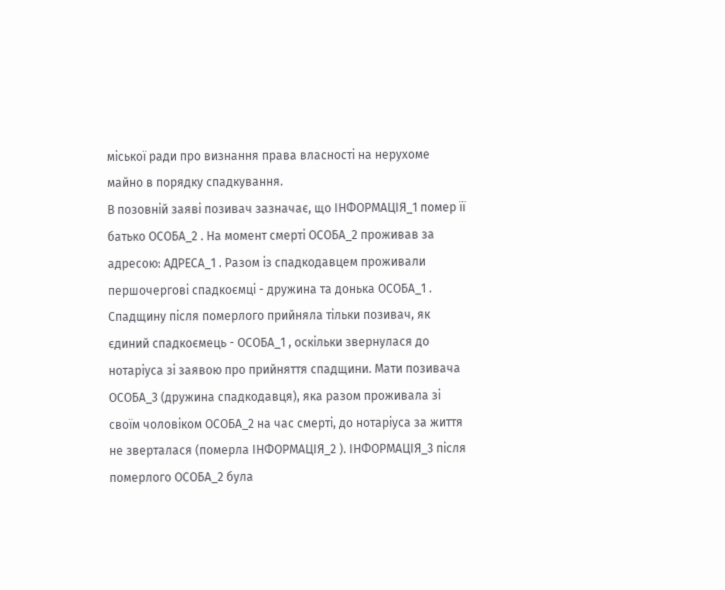міської ради про визнання права власності на нерухоме майно в порядку спадкування.
В позовній заяві позивач зазначає, що ІНФОРМАЦІЯ_1 помер її батько ОСОБА_2 . На момент смерті ОСОБА_2 проживав за адресою: АДРЕСА_1 . Разом із спадкодавцем проживали першочергові спадкоємці - дружина та донька ОСОБА_1 . Спадщину після померлого прийняла тільки позивач, як єдиний спадкоємець - ОСОБА_1 , оскільки звернулася до нотаріуса зі заявою про прийняття спадщини. Мати позивача ОСОБА_3 (дружина спадкодавця), яка разом проживала зі своїм чоловіком ОСОБА_2 на час смерті, до нотаріуса за життя не зверталася (померла ІНФОРМАЦІЯ_2 ). ІНФОРМАЦІЯ_3 після померлого ОСОБА_2 була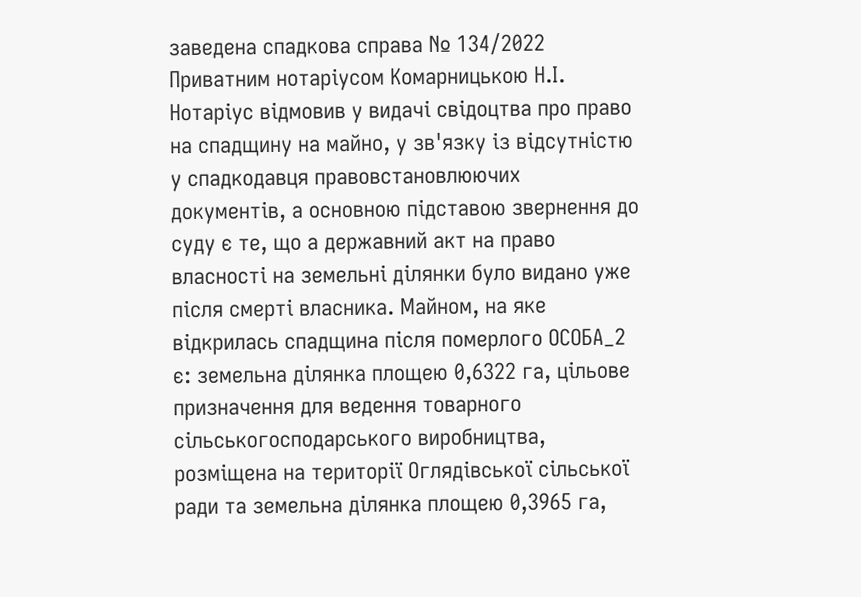заведена спадкова справа № 134/2022 Приватним нотаріусом Комарницькою Н.І. Нотаріус відмовив у видачі свідоцтва про право на спадщину на майно, у зв'язку із відсутністю у спадкодавця правовстановлюючих документів, а основною підставою звернення до суду є те, що а державний акт на право власності на земельні ділянки було видано уже після смерті власника. Майном, на яке відкрилась спадщина після померлого ОСОБА_2 є: земельна ділянка площею 0,6322 га, цільове призначення для ведення товарного сільськогосподарського виробництва, розміщена на території Оглядівської сільської ради та земельна ділянка площею 0,3965 га,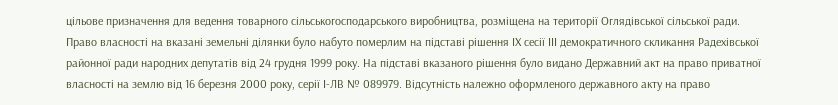цільове призначення для ведення товарного сільськогосподарського виробництва, розміщена на території Оглядівської сільської ради. Право власності на вказані земельні ділянки було набуто померлим на підставі рішення IX сесії III демократичного скликання Радехівської районної ради народних депутатів від 24 грудня 1999 року. На підставі вказаного рішення було видано Державний акт на право приватної власності на землю від 16 березня 2000 року, серії І-ЛВ № 089979. Відсутність належно оформленого державного акту на право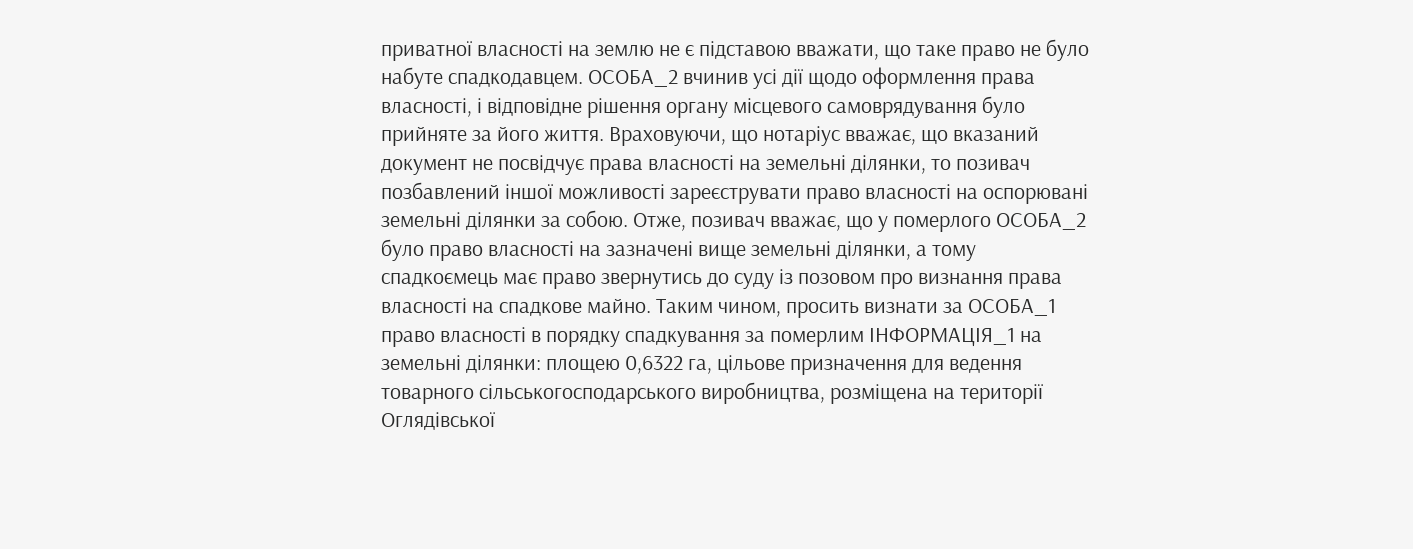приватної власності на землю не є підставою вважати, що таке право не було набуте спадкодавцем. ОСОБА_2 вчинив усі дії щодо оформлення права власності, і відповідне рішення органу місцевого самоврядування було прийняте за його життя. Враховуючи, що нотаріус вважає, що вказаний документ не посвідчує права власності на земельні ділянки, то позивач позбавлений іншої можливості зареєструвати право власності на оспорювані земельні ділянки за собою. Отже, позивач вважає, що у померлого ОСОБА_2 було право власності на зазначені вище земельні ділянки, а тому спадкоємець має право звернутись до суду із позовом про визнання права власності на спадкове майно. Таким чином, просить визнати за ОСОБА_1 право власності в порядку спадкування за померлим ІНФОРМАЦІЯ_1 на земельні ділянки: площею 0,6322 га, цільове призначення для ведення товарного сільськогосподарського виробництва, розміщена на території Оглядівської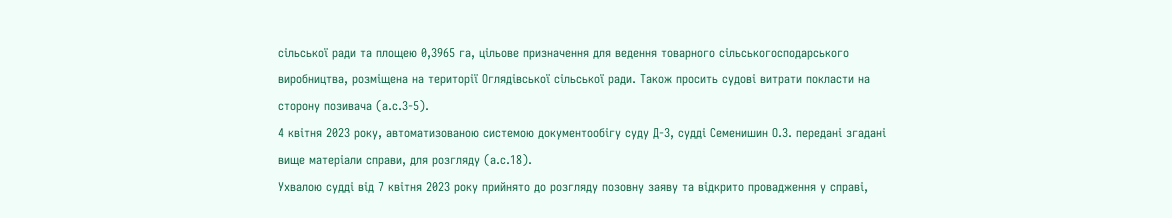сільської ради та площею 0,3965 га, цільове призначення для ведення товарного сільськогосподарського виробництва, розміщена на території Оглядівської сільської ради. Також просить судові витрати покласти на сторону позивача (а.с.3-5).
4 квітня 2023 року, автоматизованою системою документообігу суду Д-3, судді Семенишин О.З. передані згадані вище матеріали справи, для розгляду (а.с.18).
Ухвалою судді від 7 квітня 2023 року прийнято до розгляду позовну заяву та відкрито провадження у справі,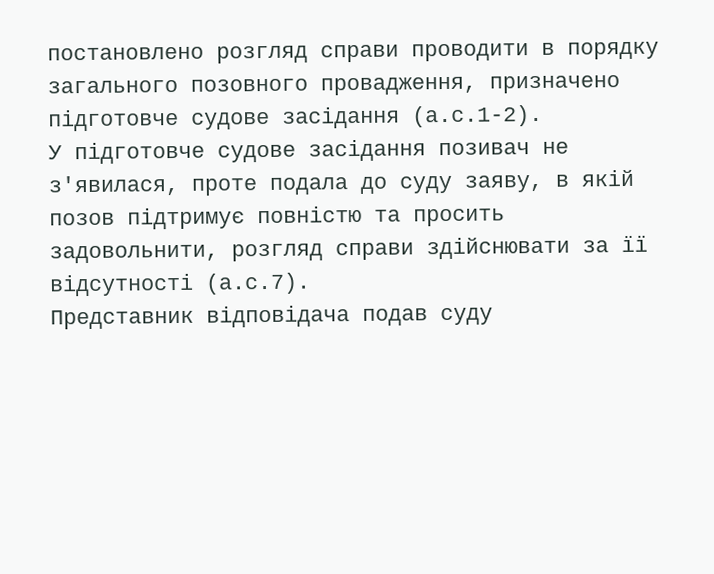постановлено розгляд справи проводити в порядку загального позовного провадження, призначено підготовче судове засідання (а.с.1-2).
У підготовче судове засідання позивач не з'явилася, проте подала до суду заяву, в якій позов підтримує повністю та просить задовольнити, розгляд справи здійснювати за її відсутності (а.с.7).
Представник відповідача подав суду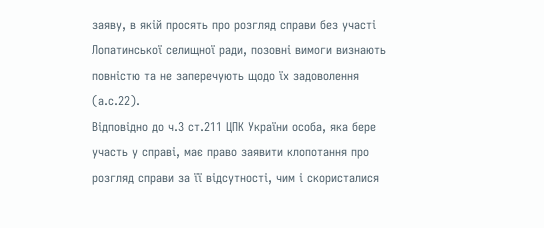заяву, в якій просять про розгляд справи без участі Лопатинської селищної ради, позовні вимоги визнають повністю та не заперечують щодо їх задоволення (а.с.22).
Відповідно до ч.3 ст.211 ЦПК України особа, яка бере участь у справі, має право заявити клопотання про розгляд справи за її відсутності, чим і скористалися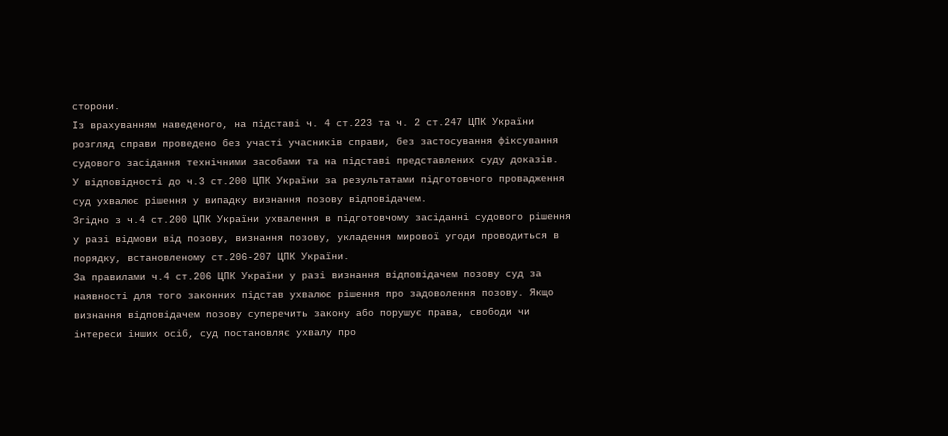сторони.
Із врахуванням наведеного, на підставі ч. 4 ст.223 та ч. 2 ст.247 ЦПК України розгляд справи проведено без участі учасників справи, без застосування фіксування судового засідання технічними засобами та на підставі представлених суду доказів.
У відповідності до ч.3 ст.200 ЦПК України за результатами підготовчого провадження суд ухвалює рішення у випадку визнання позову відповідачем.
Згідно з ч.4 ст.200 ЦПК України ухвалення в підготовчому засіданні судового рішення у разі відмови від позову, визнання позову, укладення мирової угоди проводиться в порядку, встановленому ст.206-207 ЦПК України.
За правилами ч.4 ст.206 ЦПК України у разі визнання відповідачем позову суд за наявності для того законних підстав ухвалює рішення про задоволення позову. Якщо визнання відповідачем позову суперечить закону або порушує права, свободи чи інтереси інших осіб, суд постановляє ухвалу про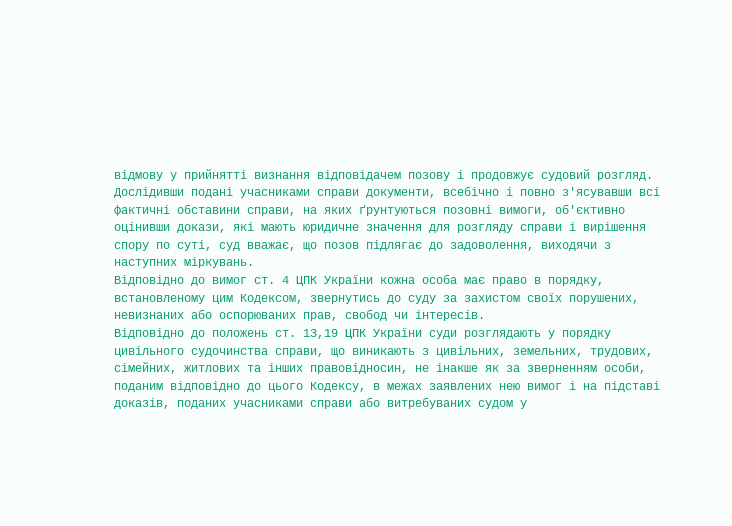відмову у прийнятті визнання відповідачем позову і продовжує судовий розгляд.
Дослідивши подані учасниками справи документи, всебічно і повно з'ясувавши всі фактичні обставини справи, на яких ґрунтуються позовні вимоги, об'єктивно оцінивши докази, які мають юридичне значення для розгляду справи і вирішення спору по суті, суд вважає, що позов підлягає до задоволення, виходячи з наступних міркувань.
Відповідно до вимог ст. 4 ЦПК України кожна особа має право в порядку, встановленому цим Кодексом, звернутись до суду за захистом своїх порушених, невизнаних або оспорюваних прав, свобод чи інтересів.
Відповідно до положень ст. 13,19 ЦПК України суди розглядають у порядку цивільного судочинства справи, що виникають з цивільних, земельних, трудових, сімейних, житлових та інших правовідносин, не інакше як за зверненням особи, поданим відповідно до цього Кодексу, в межах заявлених нею вимог і на підставі доказів, поданих учасниками справи або витребуваних судом у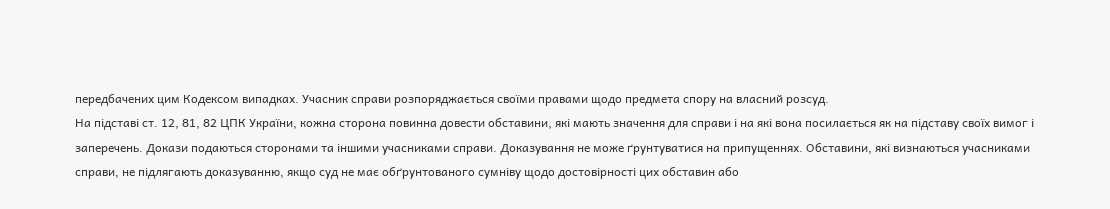передбачених цим Кодексом випадках. Учасник справи розпоряджається своїми правами щодо предмета спору на власний розсуд.
На підставі ст. 12, 81, 82 ЦПК України, кожна сторона повинна довести обставини, які мають значення для справи і на які вона посилається як на підставу своїх вимог і заперечень. Докази подаються сторонами та іншими учасниками справи. Доказування не може ґрунтуватися на припущеннях. Обставини, які визнаються учасниками справи, не підлягають доказуванню, якщо суд не має обґрунтованого сумніву щодо достовірності цих обставин або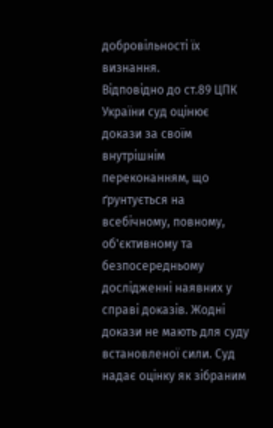добровільності їх визнання.
Відповідно до ст.89 ЦПК України суд оцінює докази за своїм внутрішнім переконанням, що ґрунтується на всебічному, повному, об'єктивному та безпосередньому дослідженні наявних у справі доказів. Жодні докази не мають для суду встановленої сили. Суд надає оцінку як зібраним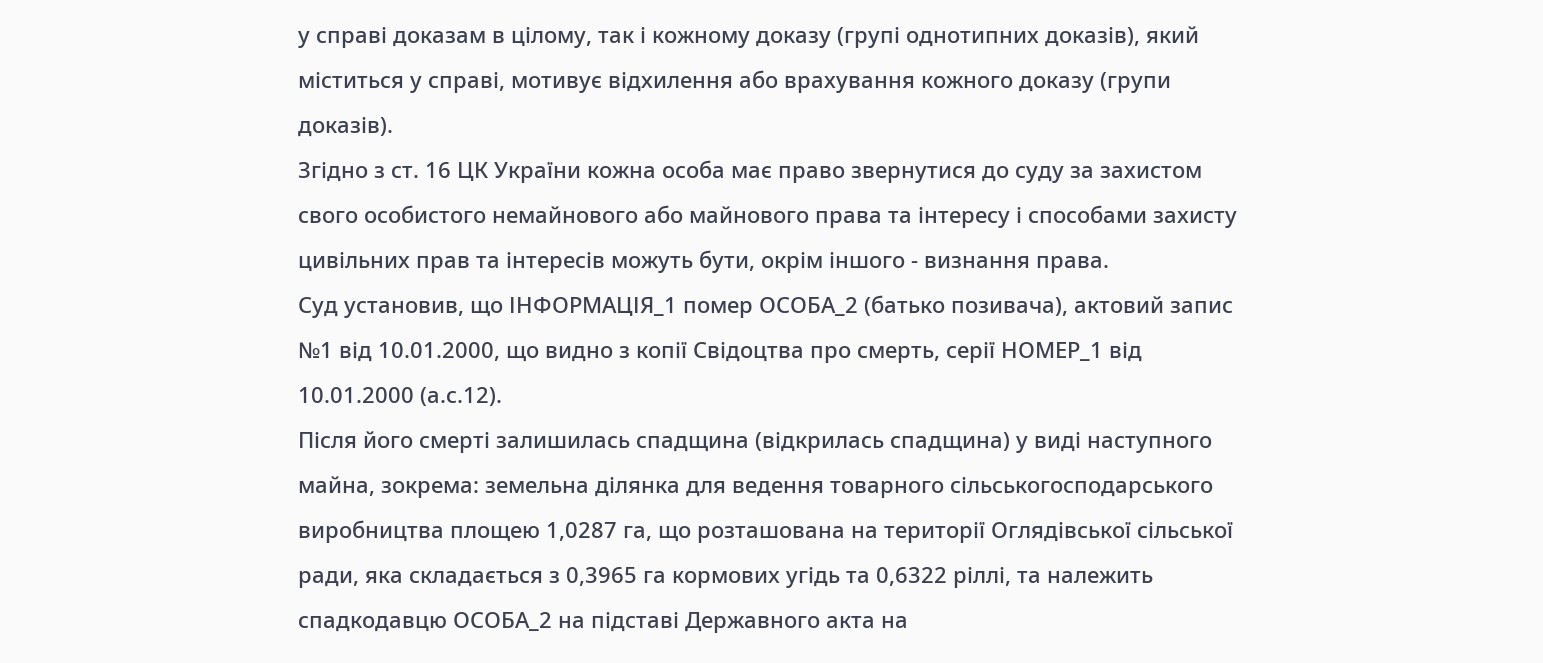у справі доказам в цілому, так і кожному доказу (групі однотипних доказів), який міститься у справі, мотивує відхилення або врахування кожного доказу (групи доказів).
Згідно з ст. 16 ЦК України кожна особа має право звернутися до суду за захистом свого особистого немайнового або майнового права та інтересу і способами захисту цивільних прав та інтересів можуть бути, окрім іншого - визнання права.
Суд установив, що ІНФОРМАЦІЯ_1 помер ОСОБА_2 (батько позивача), актовий запис №1 від 10.01.2000, що видно з копії Свідоцтва про смерть, серії НОМЕР_1 від 10.01.2000 (а.с.12).
Після його смерті залишилась спадщина (відкрилась спадщина) у виді наступного майна, зокрема: земельна ділянка для ведення товарного сільськогосподарського виробництва площею 1,0287 га, що розташована на території Оглядівської сільської ради, яка складається з 0,3965 га кормових угідь та 0,6322 ріллі, та належить спадкодавцю ОСОБА_2 на підставі Державного акта на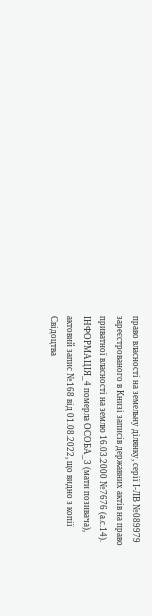право власності на земельну ділянку, серії І-ЛВ №089979 зареєстрованого в Книзі записів державних актів на право приватної власності на землю 16.03.2000 №7676 (а.с.14).
ІНФОРМАЦІЯ_4 померла ОСОБА_3 (мати позивача), актовий запис №168 від 01.08.2022, що видно з копії Свідоцтва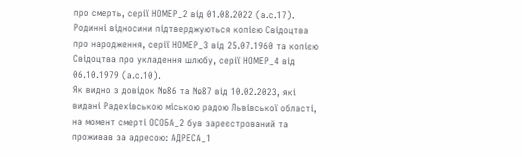про смерть, серії НОМЕР_2 від 01.08.2022 (а.с.17).
Родинні відносини підтверджуються копією Свідоцтва про народження, серії НОМЕР_3 від 25.07.1960 та копією Свідоцтва про укладення шлюбу, серії НОМЕР_4 від 06.10.1979 (а.с.10).
Як видно з довідок №86 та №87 від 10.02.2023, які видані Радехівською міською радою Львівської області, на момент смерті ОСОБА_2 був зареєстрований та проживав за адресою: АДРЕСА_1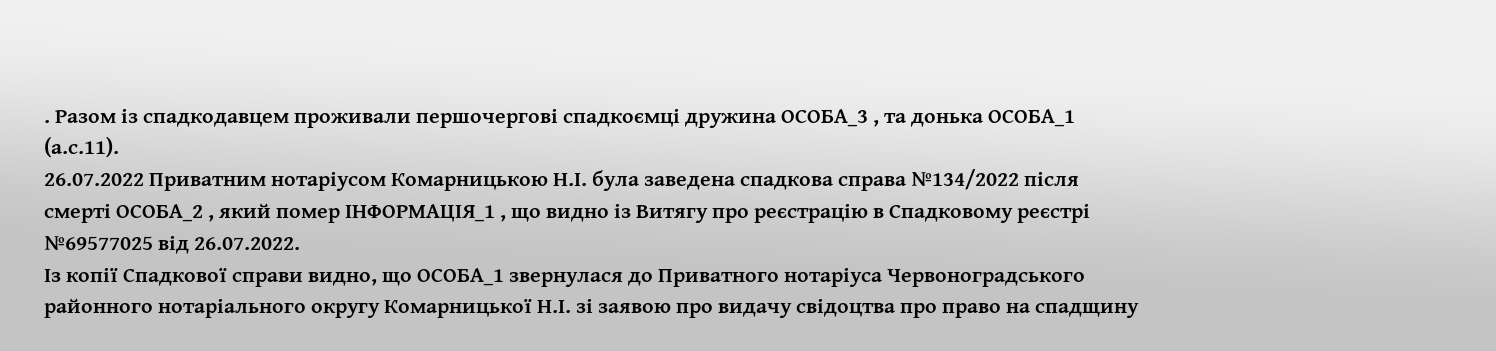. Разом із спадкодавцем проживали першочергові спадкоємці дружина ОСОБА_3 , та донька ОСОБА_1 (а.с.11).
26.07.2022 Приватним нотаріусом Комарницькою Н.І. була заведена спадкова справа №134/2022 після смерті ОСОБА_2 , який помер ІНФОРМАЦІЯ_1 , що видно із Витягу про реєстрацію в Спадковому реєстрі №69577025 від 26.07.2022.
Із копії Спадкової справи видно, що ОСОБА_1 звернулася до Приватного нотаріуса Червоноградського районного нотаріального округу Комарницької Н.І. зі заявою про видачу свідоцтва про право на спадщину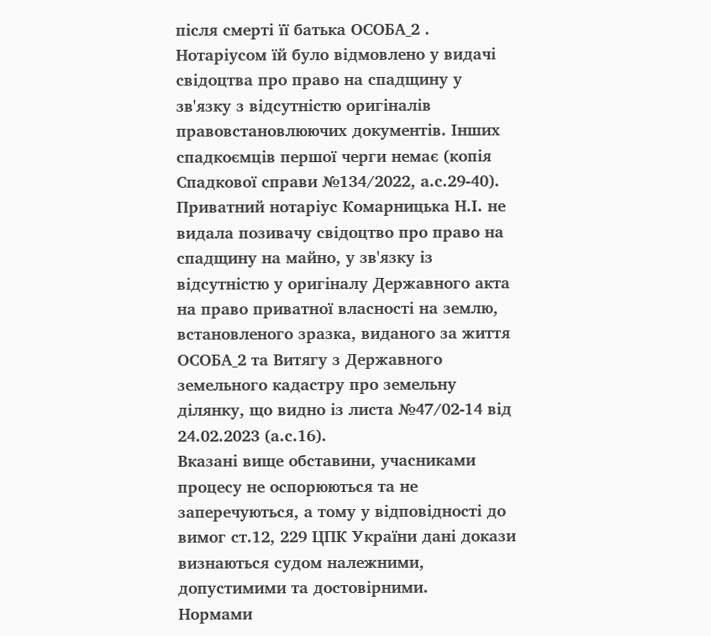після смерті її батька ОСОБА_2 . Нотаріусом їй було відмовлено у видачі свідоцтва про право на спадщину у зв'язку з відсутністю оригіналів правовстановлюючих документів. Інших спадкоємців першої черги немає (копія Спадкової справи №134/2022, а.с.29-40).
Приватний нотаріус Комарницька Н.І. не видала позивачу свідоцтво про право на спадщину на майно, у зв'язку із відсутністю у оригіналу Державного акта на право приватної власності на землю, встановленого зразка, виданого за життя ОСОБА_2 та Витягу з Державного земельного кадастру про земельну ділянку, що видно із листа №47/02-14 від 24.02.2023 (а.с.16).
Вказані вище обставини, учасниками процесу не оспорюються та не заперечуються, а тому у відповідності до вимог ст.12, 229 ЦПК України дані докази визнаються судом належними, допустимими та достовірними.
Нормами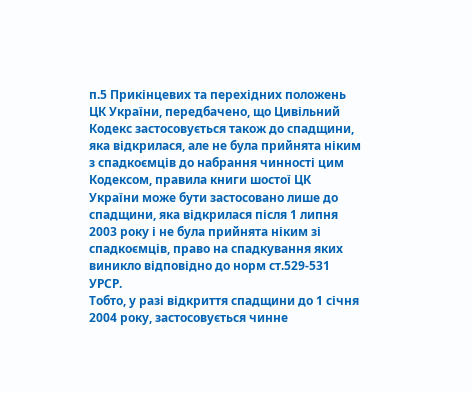п.5 Прикінцевих та перехідних положень ЦК України, передбачено, що Цивільний Кодекс застосовується також до спадщини, яка відкрилася, але не була прийнята ніким з спадкоємців до набрання чинності цим Кодексом, правила книги шостої ЦК України може бути застосовано лише до спадщини, яка відкрилася після 1 липня 2003 року і не була прийнята ніким зі спадкоємців, право на спадкування яких виникло відповідно до норм ст.529-531 УРСР.
Тобто, у разі відкриття спадщини до 1 січня 2004 року, застосовується чинне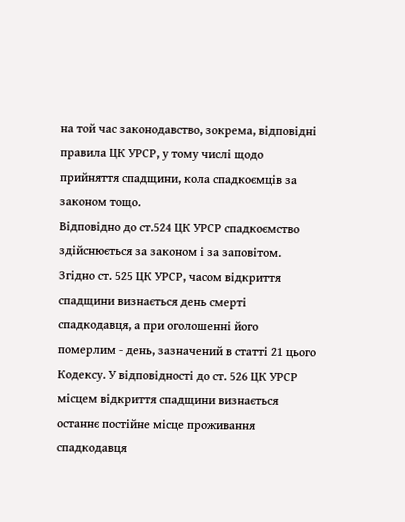на той час законодавство, зокрема, відповідні правила ЦК УРСР, у тому числі щодо прийняття спадщини, кола спадкоємців за законом тощо.
Відповідно до ст.524 ЦК УРСР спадкоємство здійснюється за законом і за заповітом.
Згідно ст. 525 ЦК УРСР, часом відкриття спадщини визнається день смерті спадкодавця, а при оголошенні його померлим - день, зазначений в статті 21 цього Кодексу. У відповідності до ст. 526 ЦК УРСР місцем відкриття спадщини визнається останнє постійне місце проживання спадкодавця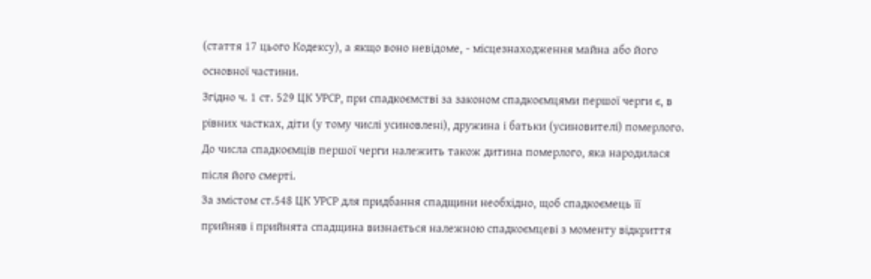(стаття 17 цього Кодексу), а якщо воно невідоме, - місцезнаходження майна або його основної частини.
Згідно ч. 1 ст. 529 ЦК УРСР, при спадкоємстві за законом спадкоємцями першої черги є, в рівних частках, діти (у тому числі усиновлені), дружина і батьки (усиновителі) померлого. До числа спадкоємців першої черги належить також дитина померлого, яка народилася після його смерті.
За змістом ст.548 ЦК УРСР для придбання спадщини необхідно, щоб спадкоємець її прийняв і прийнята спадщина визнається належною спадкоємцеві з моменту відкриття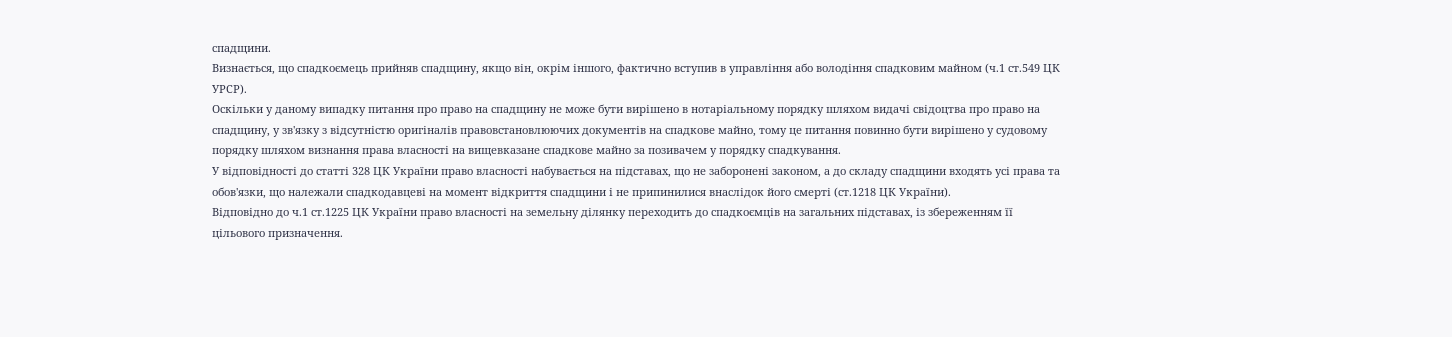спадщини.
Визнається, що спадкоємець прийняв спадщину, якщо він, окрім іншого, фактично вступив в управління або володіння спадковим майном (ч.1 ст.549 ЦК УРСР).
Оскільки у даному випадку питання про право на спадщину не може бути вирішено в нотаріальному порядку шляхом видачі свідоцтва про право на спадщину, у зв'язку з відсутністю оригіналів правовстановлюючих документів на спадкове майно, тому це питання повинно бути вирішено у судовому порядку шляхом визнання права власності на вищевказане спадкове майно за позивачем у порядку спадкування.
У відповідності до статті 328 ЦК України право власності набувається на підставах, що не заборонені законом, а до складу спадщини входять усі права та обов'язки, що належали спадкодавцеві на момент відкриття спадщини і не припинилися внаслідок його смерті (ст.1218 ЦК України).
Відповідно до ч.1 ст.1225 ЦК України право власності на земельну ділянку переходить до спадкоємців на загальних підставах, із збереженням її цільового призначення.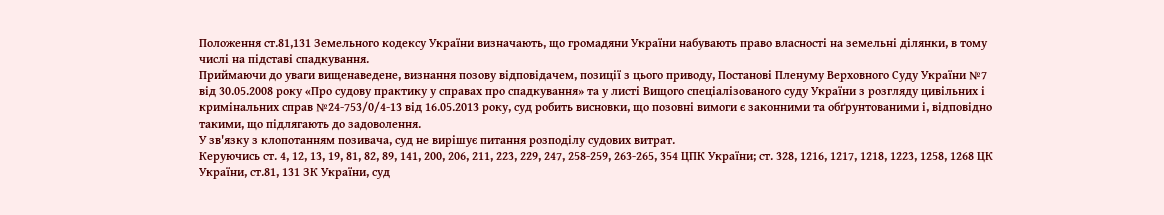Положення ст.81,131 Земельного кодексу України визначають, що громадяни України набувають право власності на земельні ділянки, в тому числі на підставі спадкування.
Приймаючи до уваги вищенаведене, визнання позову відповідачем, позиції з цього приводу, Постанові Пленуму Верховного Суду України №7 від 30.05.2008 року «Про судову практику у справах про спадкування» та у листі Вищого спеціалізованого суду України з розгляду цивільних і кримінальних справ №24-753/0/4-13 від 16.05.2013 року, суд робить висновки, що позовні вимоги є законними та обґрунтованими і, відповідно такими, що підлягають до задоволення.
У зв'язку з клопотанням позивача, суд не вирішує питання розподілу судових витрат.
Керуючись ст. 4, 12, 13, 19, 81, 82, 89, 141, 200, 206, 211, 223, 229, 247, 258-259, 263-265, 354 ЦПК України; ст. 328, 1216, 1217, 1218, 1223, 1258, 1268 ЦК України, ст.81, 131 ЗК України, суд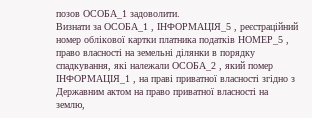позов ОСОБА_1 задоволити.
Визнати за ОСОБА_1 , ІНФОРМАЦІЯ_5 , реєстраційний номер облікової картки платника податків НОМЕР_5 , право власності на земельні ділянки в порядку спадкування, які належали ОСОБА_2 , який помер ІНФОРМАЦІЯ_1 , на праві приватної власності згідно з Державним актом на право приватної власності на землю,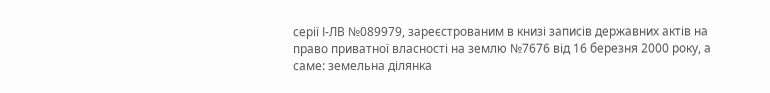серії І-ЛВ №089979, зареєстрованим в книзі записів державних актів на право приватної власності на землю №7676 від 16 березня 2000 року, а саме: земельна ділянка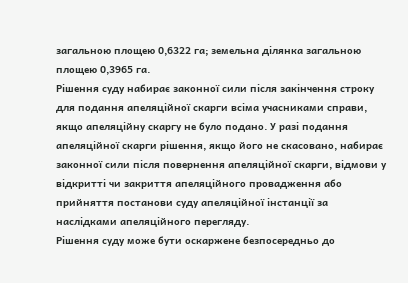загальною площею 0,6322 га; земельна ділянка загальною площею 0,3965 га.
Рішення суду набирає законної сили після закінчення строку для подання апеляційної скарги всіма учасниками справи, якщо апеляційну скаргу не було подано. У разі подання апеляційної скарги рішення, якщо його не скасовано, набирає законної сили після повернення апеляційної скарги, відмови у відкритті чи закриття апеляційного провадження або прийняття постанови суду апеляційної інстанції за наслідками апеляційного перегляду.
Рішення суду може бути оскаржене безпосередньо до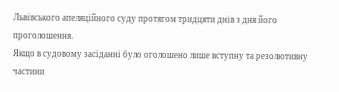Львівського апеляційного суду протягом тридцяти днів з дня його проголошення.
Якщо в судовому засіданні було оголошено лише вступну та резолютивну частини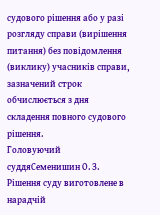судового рішення або у разі розгляду справи (вирішення питання) без повідомлення (виклику) учасників справи, зазначений строк обчислюється з дня складення повного судового рішення.
Головуючий суддяСеменишин О. З.
Рішення суду виготовлене в нарадчій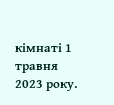кімнаті 1 травня 2023 року.